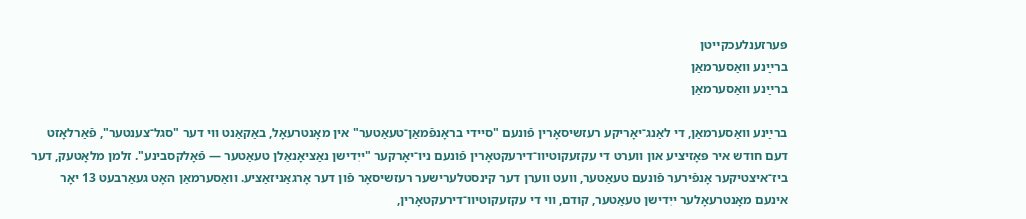פּערזענלעכקײטן
ברײַנע וואַסערמאַן
ברײַנע וואַסערמאַן

ברײַנע וואַסערמאַן, די לאַנג־יאָריקע רעזשיסאָרין פֿונעם "סיידי בראָנפֿמאַן־טעאַטער" אין מאָנטרעאָל, באַקאַנט ווי דער "סגל־צענטער", פֿאַרלאָזט דעם חודש איר פּאָזיציע און ווערט די עקזעקוטיוו־דירעקטאָרין פֿונעם ניו־יאָרקער "ייִדישן נאַציאָנאַלן טעאַטער — פֿאָלקסבינע". זלמן מלאָטעק, דער ביז־איצטיקער אָנפֿירער פֿונעם טעאַטער, וועט ווערן דער קינסטלערישער רעזשיסאָר פֿון דער אָרגאַניזאַציע. וואַסערמאַן האָט געאַרבעט 13 יאָר אינעם מאָנטרעאָלער ייִדישן טעאַטער, קודם, ווי די עקזעקוטיוו־דירעקטאָרין,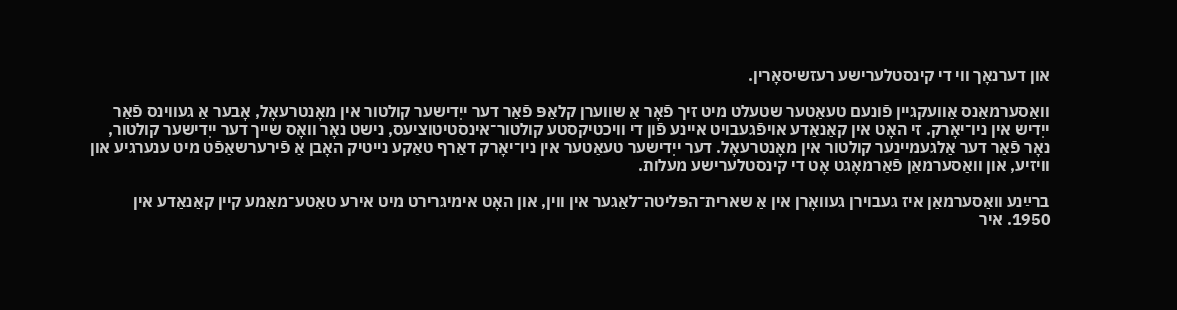און דערנאָך ווי די קינסטלערישע רעזשיסאָרין.

וואַסערמאַנס אַוועקגיין פֿונעם טעאַטער שטעלט מיט זיך פֿאָר אַ שווערן קלאַפּ פֿאַר דער ייִדישער קולטור אין מאָנטרעאָל, אָבער אַ געווינס פֿאַר ייִדיש אין ניו־יאָרק. זי האָט אין קאַנאַדע אויפֿגעבויט איינע פֿון די וויכטיקסטע קולטור־אינסטיטוציעס, נישט נאָר וואָס שייך דער ייִדישער קולטור, נאָר פֿאַר דער אַלגעמיינער קולטור אין מאָנטרעאָל. דער ייִדישער טעאַטער אין ניו־יאָרק דאַרף טאַקע נייטיק האָבן אַ פֿירערשאַפֿט מיט ענערגיע און וויזיע, און וואַסערמאַן פֿאַרמאָגט אָט די קינסטלערישע מעלות.

ברײַנע וואַסערמאַן איז געבוירן געוואָרן אין אַ שארית־הפּליטה־לאַגער אין ווין, און האָט אימיגרירט מיט אירע טאַטע־מאַמע קיין קאַנאַדע אין 1950. איר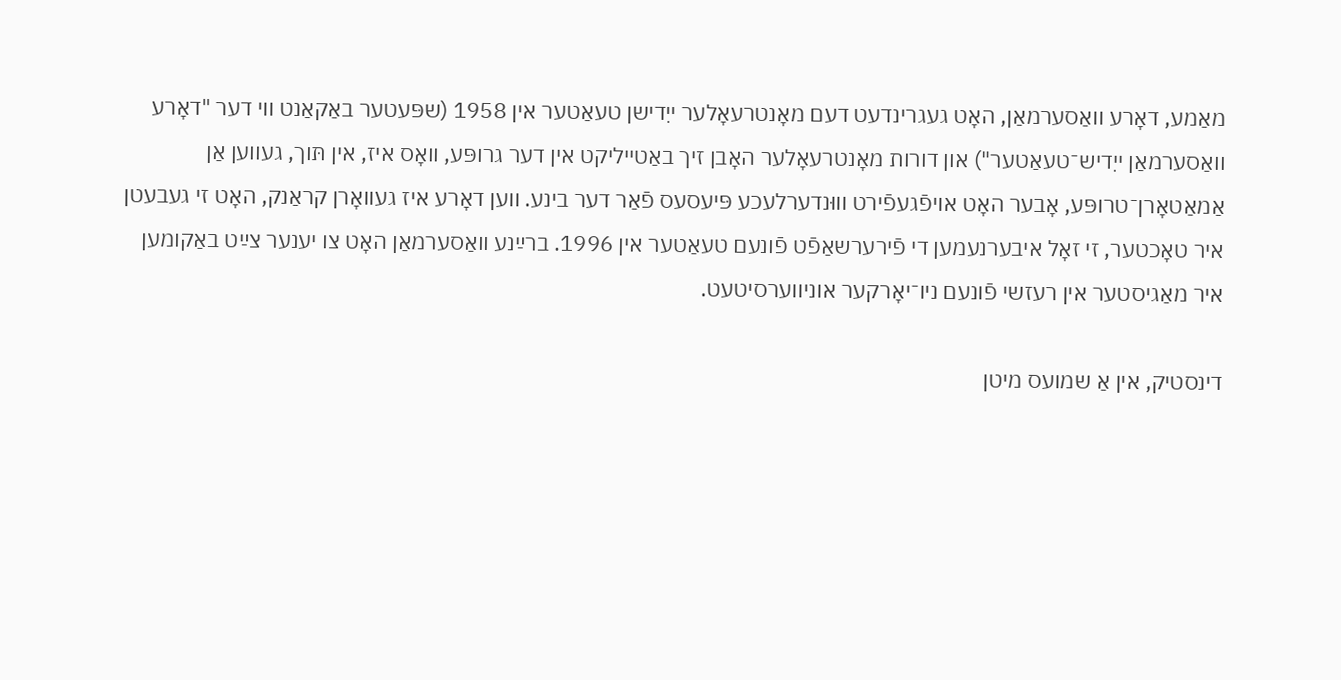מאַמע, דאָרע וואַסערמאַן, האָט געגרינדעט דעם מאָנטרעאָלער ייִדישן טעאַטער אין 1958 (שפּעטער באַקאַנט ווי דער "דאָרע וואַסערמאַן ייִדיש־טעאַטער") און דורות מאָנטרעאָלער האָבן זיך באַטייליקט אין דער גרופּע, וואָס איז, אין תּוך, געווען אַן אַמאַטאָרן־טרופּע, אָבער האָט אויפֿגעפֿירט וווּנדערלעכע פּיעסעס פֿאַר דער בינע. ווען דאָרע איז געוואָרן קראַנק, האָט זי געבעטן איר טאָכטער, זי זאָל איבערנעמען די פֿירערשאַפֿט פֿונעם טעאַטער אין 1996. ברײַנע וואַסערמאַן האָט צו יענער צײַט באַקומען איר מאַגיסטער אין רעזשי פֿונעם ניו־יאָרקער אוניווערסיטעט.

דינסטיק, אין אַ שמועס מיטן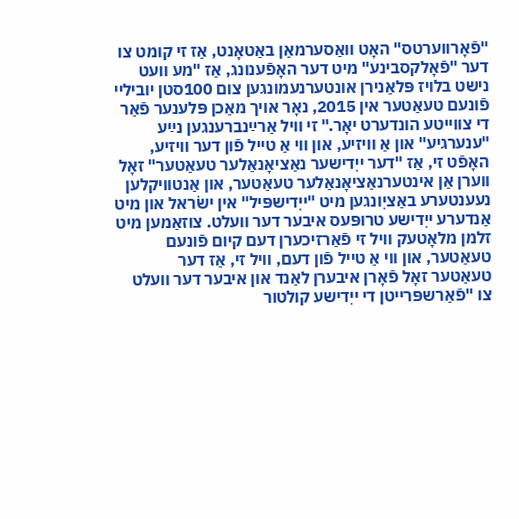"פֿאָרווערטס" האָט וואַסערמאַן באַטאָנט, אַז זי קומט צו דער "פֿאָלקסבינע" מיט דער האָפֿענונג, אַז "מע וועט נישט בלויז פּלאַנירן אונטערנעמונגען צום 100סטן יוביליי פֿונעם טעאַטער אין 2015, נאָר אויך מאַכן פּלענער פֿאַר די צווייטע הונדערט יאָר." זי וויל אַרײַנברענגען נײַע "ענערגיע" און אַ וויזיע, און ווי אַ טייל פֿון דער וויזיע, האָפֿט זי, אַז "דער ייִדישער נאַציאָנאַלער טעאַטער" זאָל ווערן אַן אינטערנאַציאָנאַלער טעאַטער, און אַנטוויקלען נעענטערע באַציִונגען מיט "ייִדישפּיל" אין ישׂראל און מיט אַנדערע ייִדישע טרופּעס איבער דער וועלט. צוזאַמען מיט זלמן מלאָטעק וויל זי פֿאַרזיכערן דעם קיום פֿונעם טעאַטער, און ווי אַ טייל פֿון דעם, וויל זי, אַז דער טעאַטער זאָל פֿאָרן איבערן לאַנד און איבער דער וועלט צו "פֿאַרשפּרייטן די ייִדישע קולטור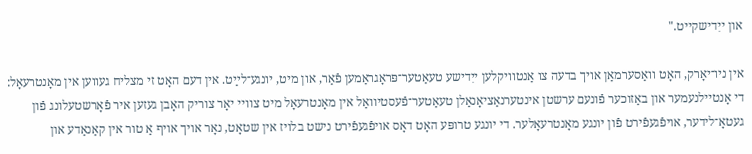און ייִדישקייט."

אין ניו־יאָרק, האָט וואַסערמאַן אויך בדעה צו אַנטוויקלען ייִדישע טעאַטער־פּראָגראַמען פֿאַר, און מיט, יונגע־לײַט. אין דעם האָט זי מצליח געווען אין מאָנטרעאָל: די אָנטיילנעמער און באַזוכער פֿונעם ערשטן אינטערנאַציאָנאַלן טעאַטער־פֿעסטיוואַל אין מאָנטרעאָל מיט צוויי יאָר צוריק האָבן געזען איר פֿאָרשטעלונג פֿון געטאָ־לידער, אויפֿגעפֿירט פֿון יונגע מאָנטרעאָלער. די יונגע טרופּע האָט דאָס אויפֿגעפֿירט נישט בלויז אין שטאָט, נאָר אויך אויף אַ טור אין קאַנאַדע און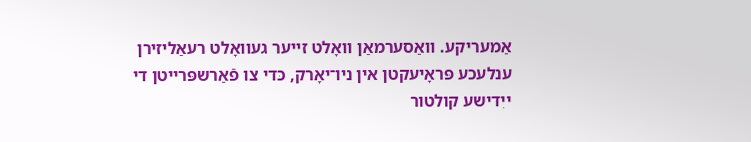אַמעריקע. וואַסערמאַן וואָלט זייער געוואָלט רעאַליזירן ענלעכע פּראָיעקטן אין ניו־יאָרק, כּדי צו פֿאַרשפּרייטן די ייִדישע קולטור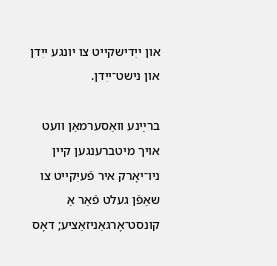און ייִדישקייט צו יונגע ייִדן און נישט־ייִדן.

ברײַנע וואַסערמאַן וועט אויך מיטברענגען קיין ניו־יאָרק איר פֿעיִקייט צו שאַפֿן געלט פֿאַר אַ קונסט־אָרגאַניזאַציע; דאָס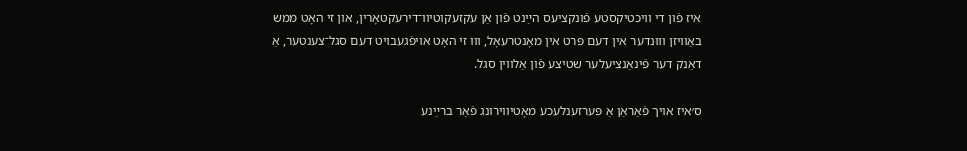איז פֿון די וויכטיקסטע פֿונקציעס הײַנט פֿון אַן עקזעקוטיוו־דירעקטאָרין, און זי האָט ממש באַוויזן וווּנדער אין דעם פּרט אין מאָנטרעאָל, וווּ זי האָט אויפֿגעבויט דעם סגל־צענטער, אַ דאַנק דער פֿינאַנציעלער שטיצע פֿון אַלווין סגל.

ס׳איז אויך פֿאַראַן אַ פּערזענלעכע מאָטיווירונג פֿאַר ברײַנע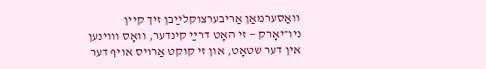וואַסערמאַן אַריבערצוקלײַבן זיך קיין ניו־יאָרק — זי האָט דרײַ קינדער, וואָס וווינען אין דער שטאָט, און זי קוקט אַרויס אויף דער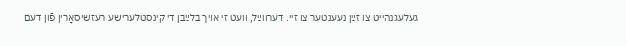געלעגנהייט צו זײַן נעענטער צו זיי. דערווײַל, וועט זי אויך בלײַבן די קינסטלערישע רעזשיסאָרין פֿון דעם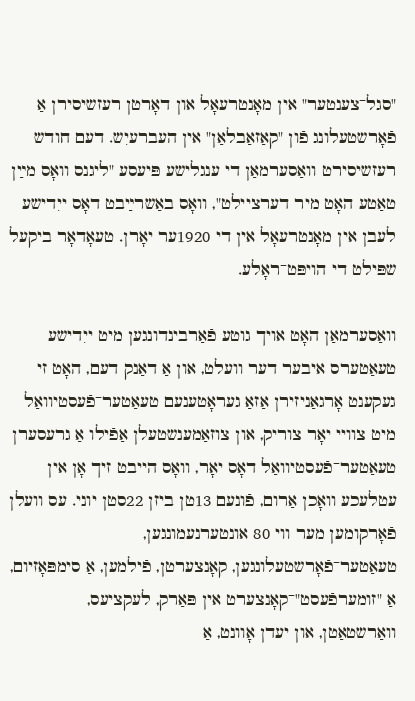"סגל־צענטער" אין מאָנטרעאָל און דאָרטן רעזשיסירן אַ פֿאָרשטעלונג פֿון "קאַזאַבלאַן" אין העברעיִש. דעם חודש רעזשיסירט וואַסערמאַן די ענגלישע פּיעסע "ליגנס וואָס מײַן טאַטע האָט מיר דערציילט", וואָס באַשרײַבט דאָס ייִדישע לעבן אין מאָנטרעאָל אין די 1920ער יאָרן. טעאָדאָר ביקעל שפּילט די הויפּט־ראָלע.

וואַסערמאַן האָט אויך גוטע פֿאַרבינדונגען מיט ייִדישע טעאַטערס איבער דער וועלט, און אַ דאַנק דעם, האָט זי געקענט אָרגאַניזירן אַזאַ געראָטענעם טעאַטער־פֿעסטיוואַל מיט צוויי יאָר צוריק, און צוזאַמענשטעלן אַפֿילו אַ גרעסערן טעאַטער־פֿעסטיוואַל דאָס יאָר, וואָס הייבט זיך אָן אין עטלעכע וואָכן אַרום, פֿונעם 13טן ביזן 22סטן יוני. עס וועלן פֿאָרקומען מער ווי 80 אונטערנעמונגען, טעאַטער־פֿאָרשטעלונגען, קאָנצערטן, פֿילמען, אַ סימפּאָזיום, אַ "זומערפֿעסט"־קאָנצערט אין פּאַרק, לעקציעס, וואַרשטאַטן, און יעדן אָוונט, אַ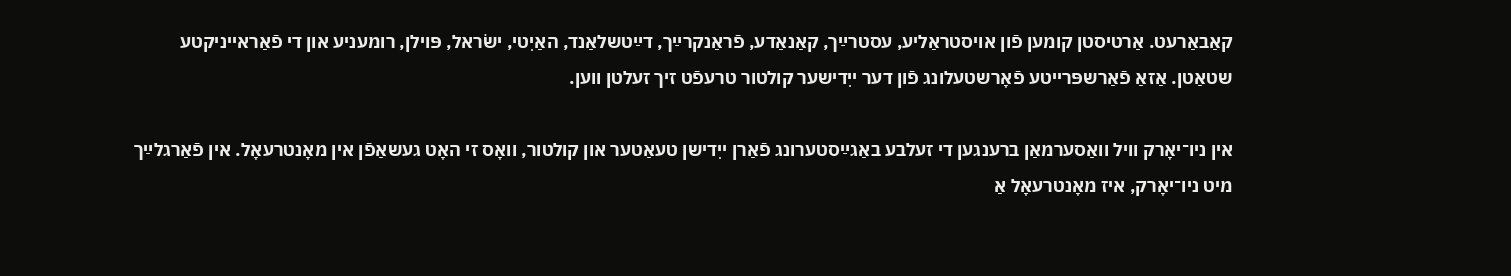קאַבאַרעט. אַרטיסטן קומען פֿון אויסטראַליע, עסטרײַך, קאַנאַדע, פֿראַנקרײַך, דײַטשלאַנד, האַיִטי, ישׂראל, פּוילן, רומעניע און די פֿאַראייניקטע שטאַטן. אַזאַ פֿאַרשפּרייטע פֿאָרשטעלונג פֿון דער ייִדישער קולטור טרעפֿט זיך זעלטן ווען.

אין ניו־יאָרק וויל וואַסערמאַן ברענגען די זעלבע באַגײַסטערונג פֿאַרן ייִדישן טעאַטער און קולטור, וואָס זי האָט געשאַפֿן אין מאָנטרעאָל. אין פֿאַרגלײַך מיט ניו־יאָרק, איז מאָנטרעאָל אַ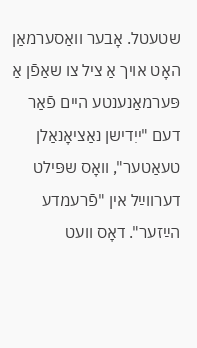שטעטל. אָבער וואַסערמאַן האָט אויך אַ ציל צו שאַפֿן אַ פּערמאַנענטע היים פֿאַר דעם "ייִדישן נאַציאָנאַלן טעאַטער", וואָס שפּילט דערווײַל אין "פֿרעמדע הײַזער". דאָס וועט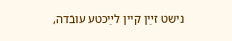נישט זײַן קיין לײַכטע עובֿדה,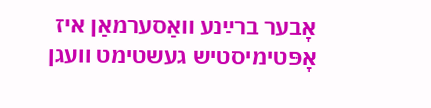אָבער ברײַנע וואַסערמאַן איז אָפּטימיסטיש געשטימט וועגן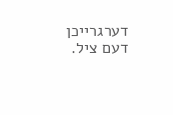דערגרייכן דעם ציל.